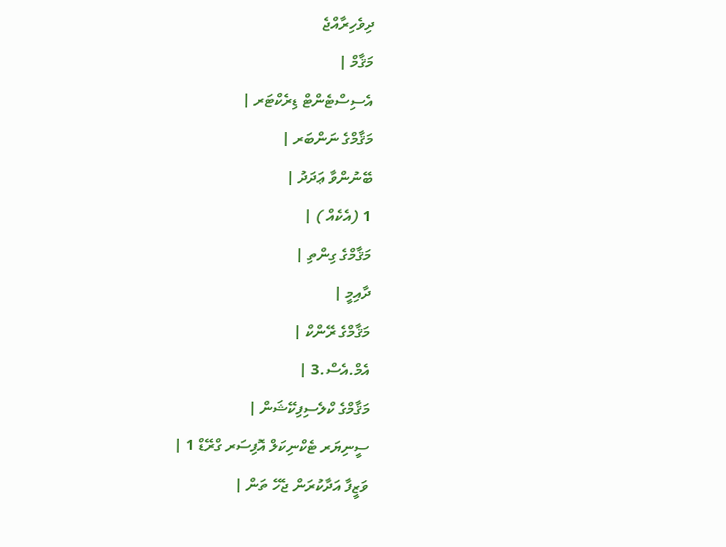ދިވެހިރާއްޖެ
މަޤާމް |
އެސިސްޓެންޓް ޑިރެކްޓަރ |
މަޤާމްގެ ނަންބަރ |
ބޭނުންވާ ޢަދަދު |
1 (އެކެއް ) |
މަޤާމްގެ ގިންތި |
ދާއިމީ |
މަޤާމްގެ ރޭންކް |
އެމް.އެސް.3 |
މަޤާމްގެ ކްލެސިފިކޭޝަން |
ސީނިޔަރ ޓެކްނިކަލް އޮފިސަރ ގްރޭޑް 1 |
ވަޒީފާ އަދާކުރަން ޖެހޭ ތަން |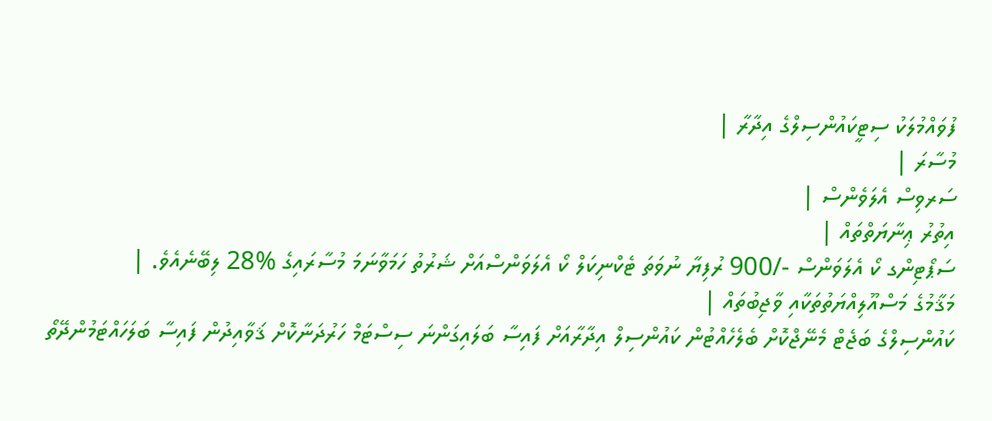ފުވައްމުލަކު ސިޓީކައުންސިލްގެ އިދާރާ |
މުސާރަ |
ސަރވިސް އެލަވެންސް |
އިތުރު ޢިނާޔަތްތައް |
ސަޕޯޓިންގ ކޯ އެލަވަންސް -/900 ރުފިޔާ ނުވަތަ ޓެކްނިކަލް ކޯ އެލަވަންސްއަށް ޝަރުތު ހަމަވާނަމަ މުސާރައިގެ %28 ލިބޭނެއެވެ. |
މަޤާމުގެ މަސްއޫލިއްޔަތުތަކާއި ވާޖިބުތައް |
ކައުންސިލްގެ ބަޖެޓް މެނޭޖްކޮށް ބެލެހެއްޓުން ކައުންސިލް އިދާރާއަށް ފައިސާ ބަލައިގަންނަ ސިސްޓަމް ހަރުދަނާކޮށް ޤަވާއިދުން ފައިސާ ބަލަހައްޓަމުންދޭތޯ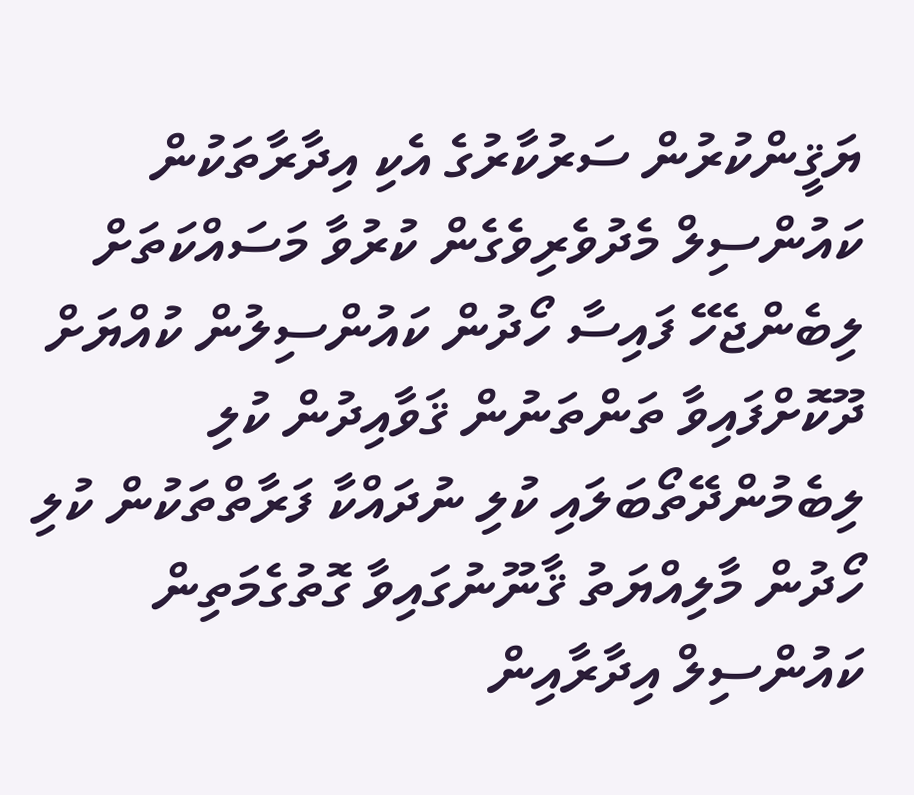ޔަޤީންކުރުން ސަރުކާރުގެ އެކި އިދާރާތަކުން ކައުންސިލް މެދުވެރިވެގެން ކުރުވާ މަސައްކަތަށް ލިބެންޖެހޭ ފައިސާ ހޯދުން ކައުންސިލުން ކުއްޔަށް ދޫކޮށްފައިވާ ތަންތަނުން ޤަވާއިދުން ކުލި ލިބެމުންދޭތޯބަލައި ކުލި ނުދައްކާ ފަރާތްތަކުން ކުލި ހޯދުން މާލިއްޔަތު ޤާނޫނުގައިވާ ގޮތުގެމަތިން ކައުންސިލް އިދާރާއިން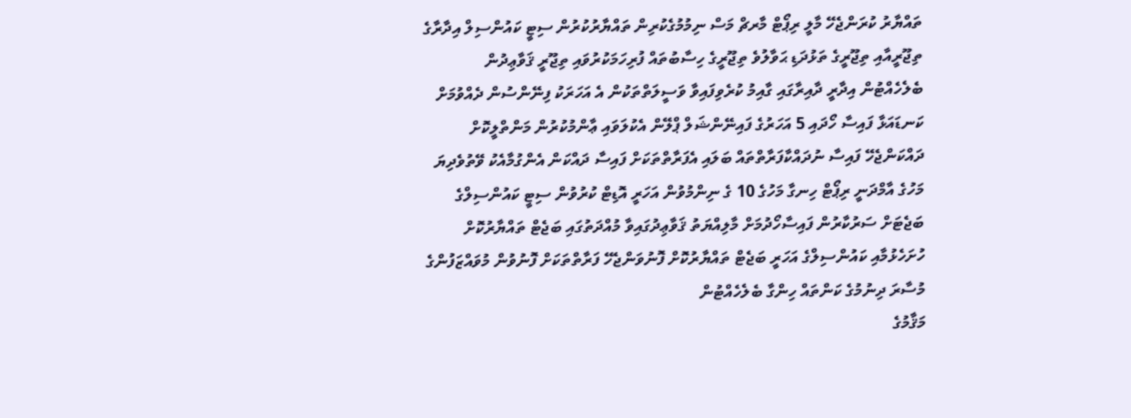ތައްޔާރު ކުރަންޖެހޭ މާލީ ރިޕޯޓް މާރޗް މަސް ނިމުމުގެކުރިން ތައްޔާރުކުރުން ސިޓީ ކައުންސިލް އިދާރާގެ ތިޖޫރީއާއި ތިޖޫރީގެ ތަޅުދަޑި ޙަވާލުވެ ތިޖޫރީގެ ހިސާބުތައް ފުރިހަމަކުރުވައި ތިޖޫރީ ޤަވާޢިދުން ބެލެހެއްޓުން އިދާރީ ދާއިރާގައި ގާއިމު ކުރެވިފައިވާ ވަސީލަތްތަކުން އެ އަހަރަކު ފިނޭންސުން ދެއްވުމަށް ކަނޑައަޅާ ފައިސާ ހޯދައި 5 އަހަރުގެ ފައިނޭންޝަލް ޕްލޭން އެކުލަވައި ޢާންމުކުރުން މަންތްލީކޮށް ދައްކަންޖެހޭ ފައިސާ ނުދައްކާފަރާތްތައް ބަލައި އެފަރާތްތަކަށް ފައިސާ ދައްކަން އެންގުމާއެކު ވޭތުވެދިޔަ މަހުގެ އާމްދަނީ ރިޕޯޓް ހިނގާ މަހުގެ 10 ގެ ނިންމުވުން އަހަރީ އޮޑިޓް ކުރުވުން ސިޓީ ކައުންސިލްގެ ބަޖެޓަށް ސަރުކާރުން ފައިސާހޯދުމަށް މާލިއްޔަތު ޤަވާޢިދުގައިވާ މުއްދަތުގައި ބަޖެޓް ތައްޔާރުކޮށް ހުށަހެޅުމާއި ކައުންސިލްގެ އަހަރީ ބަޖެޓް ތައްޔާރުކޮށް ފޮނުވަންޖެހޭ ފަރާތްތަކަށް ފޮނުވުން މުވައްޒަފުންގެ މުސާރަ ދިނުމުގެ ކަންތައް ހިންގާ ބެލެހެއްޓުން
މަޤާމުގެ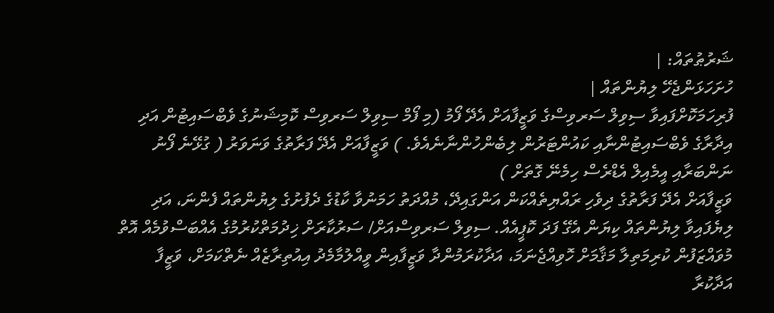ޝަރުޠުތައް: |
ހުށަހަޅަންޖެހޭ ލިޔުންތައް |
ފުރިހަމަކޮށްފައިވާ ސިވިލް ސަރވިސްގެ ވަޒީފާއަށް އެދޭ ފޯމު (މި ފޯމް ސިވިލް ސަރވިސް ކޮމިޝަނުގެ ވެބްސައިޓުން އަދި އިދާރާގެ ވެބްސައިޓުންނާއި ކައުންޓަރުން ލިބެންހުންނާނެއެވެ. ) ވަޒީފާއަށް އެދޭ ފަރާތުގެ ވަނަވަރު ( ގުޅޭނެ ފޯނު ނަންބަރާއި އީމެއިލް އެޑްރެސް ހިމެނޭ ގޮތަށް )
ވަޒީފާއަށް އެދޭ ފަރާތުގެ ދިވެހި ރައްޔިތެއްކަން އަންގައިދޭ، މުއްދަތު ހަމަނުވާ ކާޑުގެ ދެފުށުގެ ލިޔުންތައް ފެންނަ، އަދި ލިޔެފައިވާ ލިޔުންތައް ކިޔަން އެގޭ ފަދަ ކޮޕީއެއް. ސިވިލް ސަރވިސްއަށް/ ސަރުކާރަށް ޚިދުމަތްކުރުމުގެ އެއްބަސްވުމެއް އޮތް މުވައްޒަފުން ކުރިމަތިލާ މަޤާމަށް ހޮވިއްޖެނަމަ، އަދާކުރަމުންދާ ވަޒީފާއިން ވީއްލުމާމެދު އިއުތިރާޒެއް ނެތްކަމަށް، ވަޒީފާ އަދާކުރާ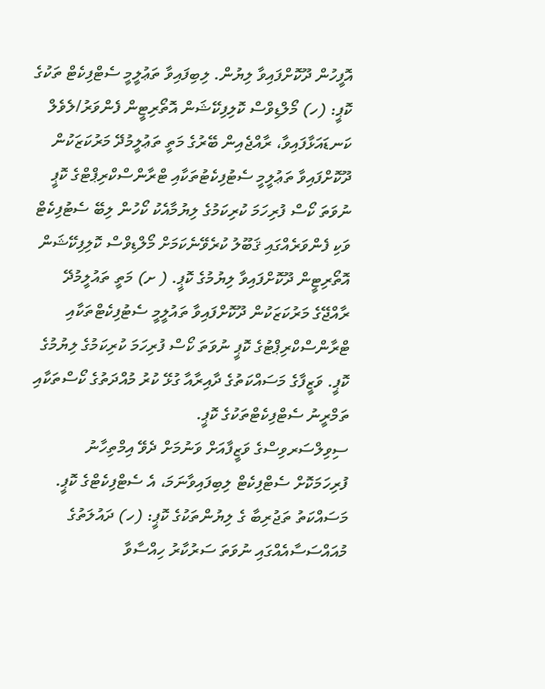އޮފީހުން ދޫކޮށްފައިވާ ލިޔުން. ލިބިފައިވާ ތަޢުލީމީ ސެޓްފިކެޓް ތަކުގެ ކޮޕީ: (ހ) މޯލްޑިވްސް ކޮލިފިކޭޝަން އޮތޯރިޓީން ފެންވަރު/ލެވެލް ކަނޑައަޅާފައިވާ، ރާއްޖެއިން ބޭރުގެ މަތީ ތަޢުލީމުދޭ މަރުކަޒަކުން ދޫކޮށްފައިވާ ތަޢުލީމީ ސެޓުފިކެޓުތަކާއި ޓްރާންސްކްރިޕްޓްގެ ކޮޕީ ނުވަތަ ކޯސް ފުރިހަމަ ކުރިކަމުގެ ލިޔުމާއެކު ކޯހުން ލިބޭ ސެޓުފިކެޓް ވަކި ފެންވަރެއްގައި ޤަބޫލު ކުރެވޭނެކަމަށް މޯލްޑިވްސް ކޮލިފިކޭޝަން އޮތޯރިޓީން ދޫކޮށްފައިވާ ލިޔުމުގެ ކޮޕީ. ( ށ) މަތީ ތައުލީމުދޭ ރާއްޖޭގެ މަރުކަޒަކުން ދޫކޮށްފައިވާ ތައުލީމީ ސެޓުފިކެޓްތަކާއި ޓްރާންސްކްރިޕްޓުގެ ކޮޕީ ނުވަތަ ކޯސް ފުރިހަމަ ކުރިކަމުގެ ލިޔުމުގެ ކޮޕީ. ވަޒީފާގެ މަސައްކަތުގެ ދާއިރާއާ ގުޅޭ ކުރު މުއްދަތުގެ ކޯސްތަކާއި ތަމްރީނު ސެޓްފިކެޓްތަކުގެ ކޮޕީ.
ސިވިލްސަރވިސްގެ ވަޒީފާއަށް ވަނުމަށް ދެވޭ އިމްތިހާނު ފުރިހަމަކޮށް ސެޓްފިކެޓް ލިބިފައިވާނަމަ، އެ ސެޓްފިކެޓްގެ ކޮޕީ.
މަސައްކަތު ތަޖުރިބާ ގެ ލިޔުންތަކުގެ ކޮޕީ: (ހ) ދައުލަތުގެ މުއައްސަސާއެއްގައި ނުވަތަ ސަރުކާރު ހިއްސާވާ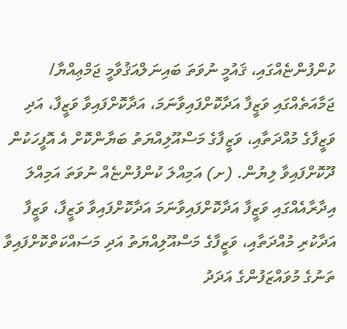ކުންފުންޏެއްގައި، ޤައުމީ ނުވަތަ ބައިނަލްއަޤުވާމީ ޖަމްޢިއްޔާ/ ޖަމާއަތެއްގައި ވަޒީފާ އަދާކޮށްފައިވާނަމަ، އަދާކޮށްފައިވާ ވަޒީފާ، އަދި ވަޒީފާގެ މުއްދަތާއި، ވަޒީފާގެ މަސްއޫލިއްޔަތު ބަޔާންކޮށް އެ އޮފީހަކުން ދޫކޮށްފައިވާ ލިޔުން. (ށ) އަމިއްލަ ކުންފުންޏެއް ނުވަތަ އަމިއްލަ އިދާރާއެއްގައި ވަޒީފާ އަދާކޮށްފައިވާނަމަ އަދާކޮށްފައިވާ ވަޒީފާ، ވަޒީފާ އަދާކުރި މުއްދަތާއި، ވަޒީފާގެ މަސްއޫލިއްޔަތު އަދި މަސައްކަތްކޮށްފައިވާ ތަނުގެ މުވައްޒަފުންގެ އަދަދު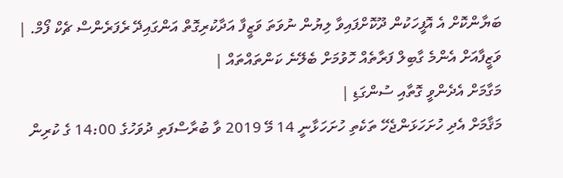ބަޔާންކޮށް އެ އޮފީހަކުން ދޫކޮށްފައިވާ ލިޔުން ނުވަތަ ވަޒީފާ އަދާކުރިގޮތް އަންގައިދޭ ރެފަރެންސް ޗެކް ފޯމް. |
ވަޒީފާއަށް އެންމެ ގާބިލް ފަރާތެއް ހޮވުމަށް ބެލޭނެ ކަންތައްތައް |
މަގާމަށް އެދެންވީ ގޮތާއި ސުންގަޑި |
މަޤާމަށް އެދި ހުށަހަޅަންޖެހޭ ތަކެތި ހުށަހަޅާނީ 14 މޭ 2019 ވާ ބުރާސްފަތި ދުވަހުގެ 14:00 ގެ ކުރިން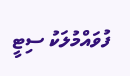ފުވައްމުލަކު ސިޓީ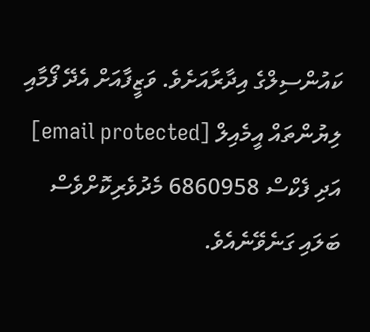ކައުންސިލްގެ އިދާރާއަށެވެ. ވަޒީފާއަށް އެދޭ ފޯމާއި ލިޔުންތައް އީމެއިލް [email protected] އަދި ފެކްސް 6860958 މެދުވެރިކޮށްވެސް ބަލައި ގަނެވޭނެއެވެ.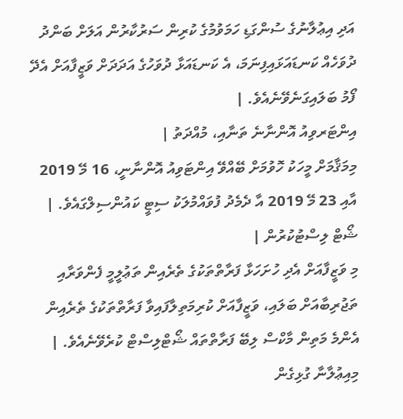އަދި އިޢުލާނުގެ ސުންގަޑި ހަމަވުމުގެ ކުރިން ސަރުކާރުން އަލަށް ބަންދު ދުވަހެއް ކަނޑައަޅައިފިނަމަ، އެ ކަނޑައަޅާ ދުވަހުގެ އަދަދަށް ވަޒީފާއަށް އެދޭ ފޯމު ބަލައިގަނެވޭނެއެވެ. |
އިންޓަރވިއު އޮންނާނެ ތަނާއި، މުއްދަތު |
މިމަޤާމަށް މީހަކު ހޮވުމަށް ބޭއްވޭ އިންޓަވިއު އޮންނާނީ، 16 މޭ 2019 އާއި 23 މޭ 2019 އާ ދެމެދު ފުވައްމުލަކު ސިޓީ ކައުންސިލްގައެވެ. |
ޝޯޓް ލިސްޓުކުރުން |
މި ވަޒީފާއަށް އެދި ހުށަހަޅާ ފަރާތްތަކުގެ ތެރެއިން ތަޢުލީމީ ފެންވަރާއި ތަޖުރިބާއަށް ބަލައި، ވަޒީފާއަށް ކުރިމަތިލާފައިވާ ފަރާތްތަކުގެ ތެރެއިން އެންމެ މަތިން މާކްސް ލިބޭ ފަރާތްތައް ޝޯޓްލިސްޓް ކުރެވޭނެއެވެ. |
މިއިޢުލާނާ ގުޅިގެން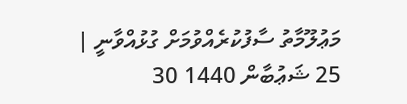މަޢުލޫމާތު ސާފުކުރެއްވުމަށް ގުޅުއްވާނީ |
25 ޝަޢުބާން 1440 30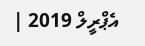އެޕްރީލް 2019 |